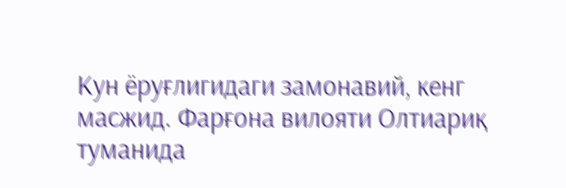Кун ёруғлигидаги замонавий, кенг масжид. Фарғона вилояти Олтиариқ туманида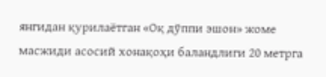янгидан қурилаётган «Оқ дўппи эшон» жоме масжиди асосий хонақоҳи баландлиги 20 метрга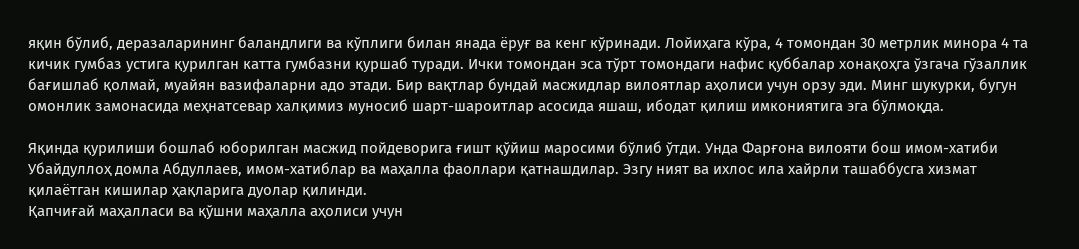яқин бўлиб, деразаларининг баландлиги ва кўплиги билан янада ёруғ ва кенг кўринади. Лойиҳага кўра, 4 томондан 30 метрлик минора 4 та кичик гумбаз устига қурилган катта гумбазни қуршаб туради. Ички томондан эса тўрт томондаги нафис қуббалар хонақоҳга ўзгача гўзаллик бағишлаб қолмай, муайян вазифаларни адо этади. Бир вақтлар бундай масжидлар вилоятлар аҳолиси учун орзу эди. Минг шукурки, бугун омонлик замонасида меҳнатсевар халқимиз муносиб шарт-шароитлар асосида яшаш, ибодат қилиш имкониятига эга бўлмоқда.

Яқинда қурилиши бошлаб юборилган масжид пойдеворига ғишт қўйиш маросими бўлиб ўтди. Унда Фарғона вилояти бош имом-хатиби Убайдуллоҳ домла Абдуллаев, имом-хатиблар ва маҳалла фаоллари қатнашдилар. Эзгу ният ва ихлос ила хайрли ташаббусга хизмат қилаётган кишилар ҳақларига дуолар қилинди.
Қапчиғай маҳалласи ва қўшни маҳалла аҳолиси учун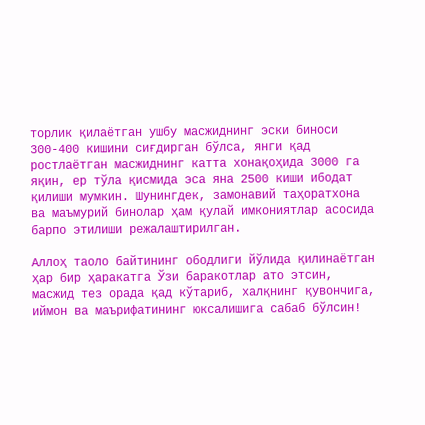торлик қилаётган ушбу масжиднинг эски биноси 300-400 кишини сиғдирган бўлса, янги қад ростлаётган масжиднинг катта хонақоҳида 3000 га яқин, ер тўла қисмида эса яна 2500 киши ибодат қилиши мумкин. Шунингдек, замонавий таҳоратхона ва маъмурий бинолар ҳам қулай имкониятлар асосида барпо этилиши режалаштирилган.

Аллоҳ таоло байтининг ободлиги йўлида қилинаётган ҳар бир ҳаракатга Ўзи баракотлар ато этсин, масжид тез орада қад кўтариб, халқнинг қувончига, иймон ва маърифатининг юксалишига сабаб бўлсин!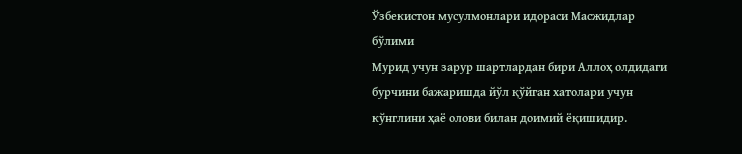Ўзбекистон мусулмонлари идораси Масжидлар бўлими
Мурид учун зарур шартлардан бири Аллоҳ олдидаги бурчини бажаришда йўл қўйган хатолари учун кўнглини ҳаё олови билан доимий ёқишидир.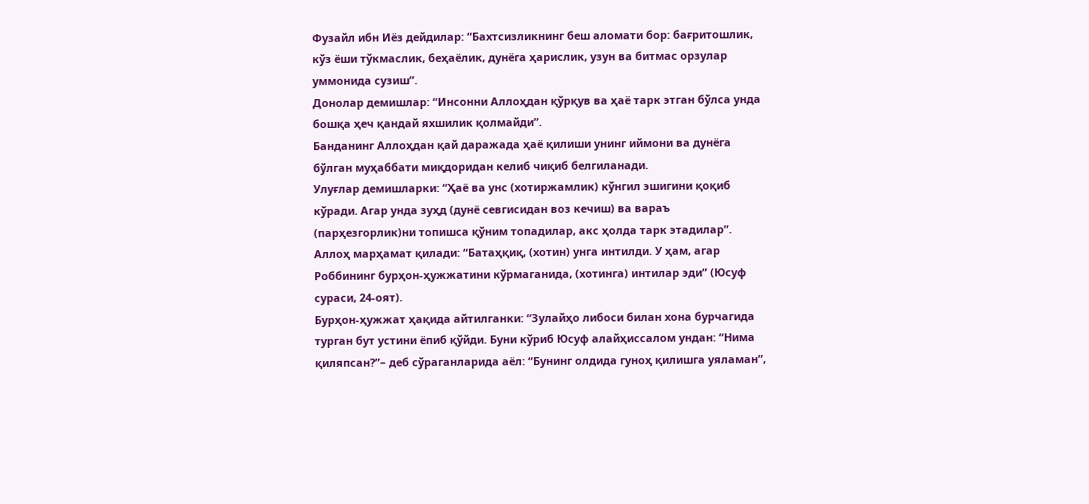Фузайл ибн Иёз дейдилар: “Бахтсизликнинг беш аломати бор: бағритошлик, кўз ёши тўкмаслик, беҳаёлик, дунёга ҳарислик, узун ва битмас орзулар уммонида сузиш”.
Донолар демишлар: “Инсонни Аллоҳдан қўрқув ва ҳаё тарк этган бўлса унда бошқа ҳеч қандай яхшилик қолмайди”.
Банданинг Аллоҳдан қай даражада ҳаё қилиши унинг иймони ва дунёга бўлган муҳаббати миқдоридан келиб чиқиб белгиланади.
Улуғлар демишларки: “Ҳаё ва унс (хотиржамлик) кўнгил эшигини қоқиб кўради. Агар унда зуҳд (дунё севгисидан воз кечиш) ва вараъ (парҳезгорлик)ни топишса қўним топадилар, акс ҳолда тарк этадилар”.
Аллоҳ марҳамат қилади: “Батаҳқиқ, (хотин) унга интилди. У ҳам, агар Роббининг бурҳон-ҳужжатини кўрмаганида, (хотинга) интилар эди” (Юсуф сураси, 24-оят).
Бурҳон-ҳужжат ҳақида айтилганки: “Зулайҳо либоси билан хона бурчагида турган бут устини ёпиб қўйди. Буни кўриб Юсуф алайҳиссалом ундан: “Нима қиляпсан?”– деб сўраганларида аёл: “Бунинг олдида гуноҳ қилишга уяламан”,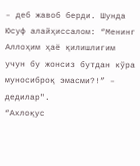– деб жавоб берди. Шунда Юсуф алайҳиссалом: “Менинг Аллоҳим ҳаё қилишлигим учун бу жонсиз бутдан кўра муносиброқ эмасми?!” – дедилар".
“Ахлоқус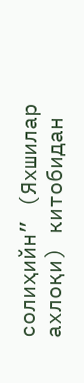солиҳийн” (Яхшилар ахлоқи) китобидан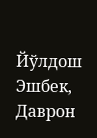Йўлдош Эшбек, Даврон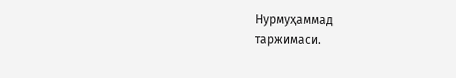Нурмуҳаммад
таржимаси.